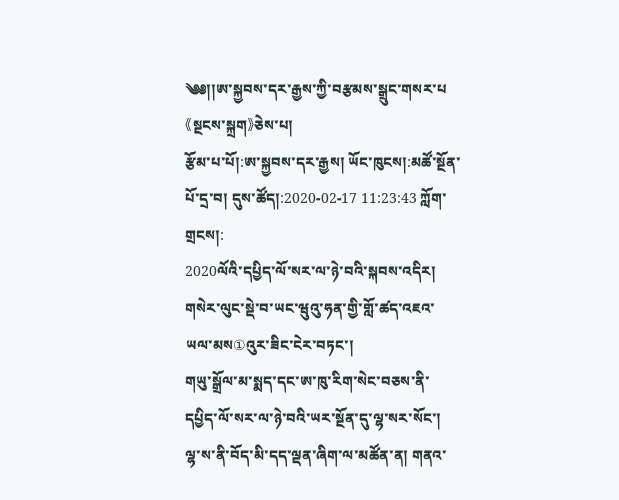༄༅།།ཨ་སྐྱབས་དར་རྒྱས་ཀྱི་བརྩམས་སྒྲུང་གསར་པ《སྔངས་སྐྲག》ཅེས་པ།
རྩོམ་པ་པོ།:ཨ་སྐྱབས་དར་རྒྱས། ཡོང་ཁུངས།:མཚོ་སྔོན་པོ་དྲ་བ། དུས་ཚོད།:2020-02-17 11:23:43 ཀློག་གྲངས།:
2020ལོའི་དཔྱིད་ལོ་སར་ལ་ཉེ་བའི་སྐབས་འདིར། གསེར་ལུང་སྡེ་བ་ཡང་ཝུའུ་ཧན་གྱི་གློ་ཚད་འཇའ་ཡལ་མས①འུར་ཟིང་ངེར་བཏང་།
གཡུ་སྒྲོལ་མ་སྨད་དང་ཨ་ཁུ་རིག་སེང་བཅས་ནི་དཔྱིད་ལོ་སར་ལ་ཉེ་བའི་ཡར་སྔོན་དུ་ལྷ་སར་སོང་། ལྷ་ས་ནི་བོད་མི་དད་ལྡན་ཞིག་ལ་མཚོན་ན། གནའ་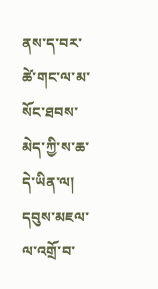ནས་ད་བར་ཚེ་གང་ལ་མ་སོང་ཐབས་མེད་ཀྱི་ས་ཆ་དེ་ཡིན་ལ། དབུས་མཇལ་ལ་འགྲོ་བ་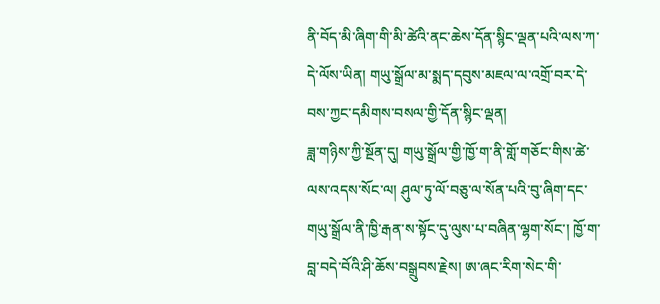ནི་བོད་མི་ཞིག་གི་མི་ཚེའི་ནང་ཆེས་དོན་སྙིང་ལྡན་པའི་ལས་ཀ་དེ་ལོས་ཡིན། གཡུ་སྒྲོལ་མ་སྨད་དབུས་མཇལ་ལ་འགྲོ་བར་དེ་བས་ཀྱང་དམིགས་བསལ་གྱི་དོན་སྙིང་ལྡན།
ཟླ་གཉིས་ཀྱི་སྔོན་དུ། གཡུ་སྒྲོལ་གྱི་ཁྱོ་ག་ནི་གློ་གཅོང་གིས་ཚེ་ལས་འདས་སོང་ལ། ཤུལ་ཏུ་ལོ་བཅུ་ལ་སོན་པའི་བུ་ཞིག་དང་གཡུ་སྒྲོལ་ནི་ཁྱི་རྒན་ས་སྟོང་དུ་ལུས་པ་བཞིན་ལྷག་སོང་། ཁྱོ་ག་བླ་བདེ་བོའི་ཤི་ཆོས་བསྒྲུབས་རྗེས། ཨ་ཞང་རིག་སེང་གི་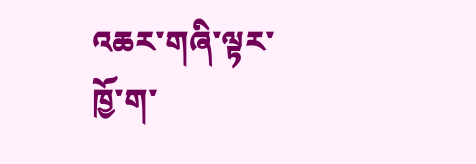འཆར་གཞི་ལྟར་ཁྱོ་ག་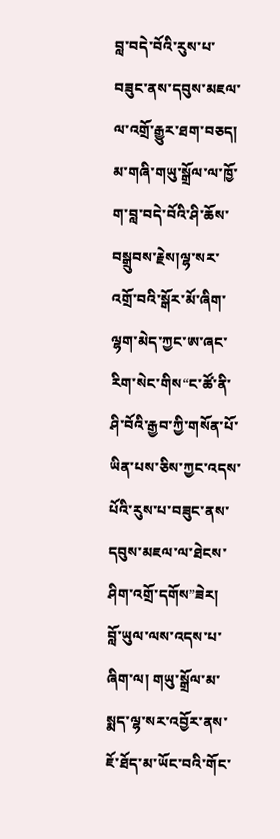བླ་བདེ་བོའི་རུས་པ་བཟུང་ནས་དབུས་མཇལ་ལ་འགྲོ་རྒྱུར་ཐག་བཅད། མ་གཞི་གཡུ་སྒྲོལ་ལ་ཁྱོ་ག་བླ་བདེ་བོའི་ཤི་ཆོས་བསྒྲུབས་རྗེས།ལྷ་སར་འགྲོ་བའི་སྒོར་མོ་ཞིག་ལྷག་མེད་ཀྱང་ཨ་ཞང་རིག་སེང་གིས“ང་ཚོ་ནི་ཤི་བོའི་རྒྱབ་ཀྱི་གསོན་པོ་ཡིན་པས་ཅིས་ཀྱང་འདས་པོའི་རུས་པ་བཟུང་ནས་དབུས་མཇལ་ལ་ཐེངས་ཤིག་འགྲོ་དགོས”ཟེར།
བློ་ཡུལ་ལས་འདས་པ་ཞིག་ལ། གཡུ་སྒྲོལ་མ་སྨད་ལྷ་སར་འབྱོར་ནས་ཇོ་ཐོད་མ་ཡོང་བའི་གོང་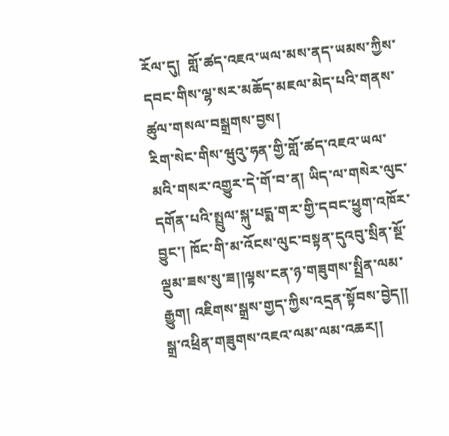རོལ་དུ།  གློ་ཚད་འཇའ་ཡལ་མས་ནད་ཡམས་ཀྱིས་དབང་གིས་ལྷ་སར་མཆོད་མཇལ་མེད་པའི་གནས་ཚུལ་གསལ་བསྒྲགས་བྱས།
རིག་སེང་གིས་ཝུའུ་ཧན་གྱི་གློ་ཚད་འཇའ་ཡལ་མའི་གསར་འགྱུར་དེ་གོ་བ་ན། ཡིད་ལ་གསེར་ལུང་དགོན་པའི་སྤྲུལ་སྐུ་པདྨ་གར་གྱི་དབང་ཕྱུག་འཁོར་བྱུང་། ཁོང་གི་མ་འོངས་ལུང་བསྟན་དུའབུ་སྲིན་སྔོ་ལྡུམ་ཟས་སུ་ཟ།།ལྟས་ངན་ཉ་གཟུགས་སྤྲིན་ལམ་རྒྱུག། འཇིགས་སྒྲས་གྱད་ཀྱིས་འདྲན་སྟོབས་བྱེད།། སྒྲ་འཕྲིན་གཟུགས་འཇའ་ལམ་ལམ་འཆར།།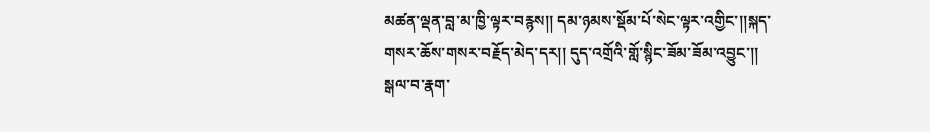མཚན་ལྡན་བླ་མ་ཁྱི་ལྟར་བརྙས།། དམ་ཉམས་སྡོམ་པོ་སེང་ལྟར་འགྱིང་།།སྐད་གསར་ཆོས་གསར་བརྗོད་མེད་དར།། དུད་འགྲོའི་གློ་སྙིང་ཟོམ་ཟོམ་འབྱུང་།། སྒལ་བ་རྣག་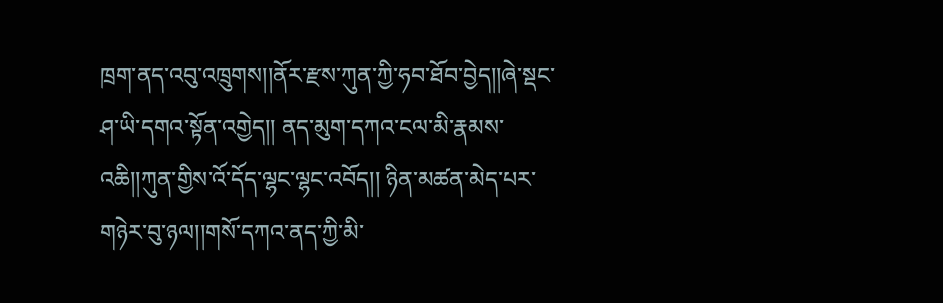ཁྲག་ནད་འབུ་འཁྲུགས།།ནོར་རྫས་ཀུན་ཀྱི་ཧབ་ཐོབ་བྱེད།།ཞེ་སྡང་ཤ་ཡི་དགའ་སྟོན་འགྱེད།། ནད་མུག་དཀའ་ངལ་མི་རྣམས་འཆི།།ཀུན་གྱིས་འོ་དོད་ལྷང་ལྷང་འབོད།། ཉིན་མཚན་མེད་པར་གཉེར་བུ་ཉལ།།གསོ་དཀའ་ནད་ཀྱི་མི་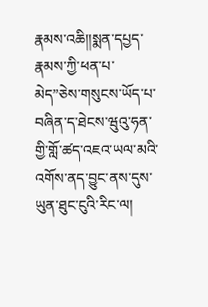རྣམས་འཆི།།སྨན་དཔྱད་རྣམས་ཀྱི་ཕན་པ་མེད”ཅེས་གསུངས་ཡོད་པ་བཞིན་ད་ཐེངས་ཝུའུ་ཧན་གྱི་གློ་ཚད་འཇའ་ཡལ་མའི་འགོས་ནད་བྱུང་ནས་དུས་ཡུན་ཐུང་ངུའི་རིང་ལ།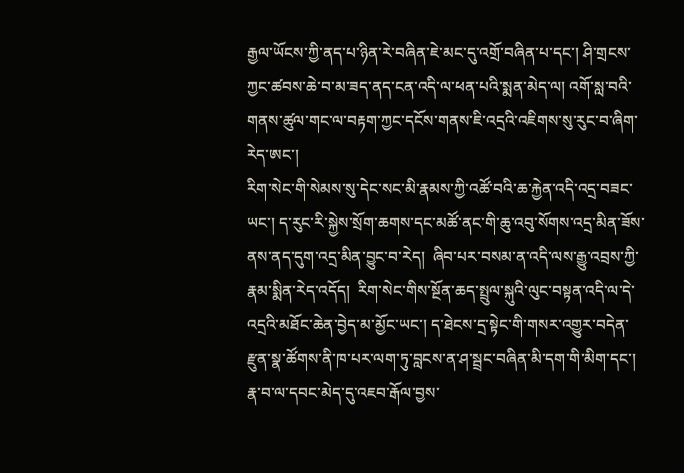རྒྱལ་ཡོངས་ཀྱི་ནད་པ་ཉིན་རེ་བཞིན་ཇེ་མང་དུ་འགྲོ་བཞིན་པ་དང་། ཤི་གྲངས་ཀྱང་ཚབས་ཆེ་བ་མ་ཟད་ནད་ངན་འདི་ལ་ཕན་པའི་སྨན་མེད་ལ། འགོ་སླ་བའི་གནས་ཚུལ་གང་ལ་བརྟག་ཀྱང་དངོས་གནས་ཇི་འདྲའི་འཇིགས་སུ་རུང་བ་ཞིག་རེད་ཨང་།
རིག་སེང་གི་སེམས་སུ་དེང་སང་མི་རྣམས་ཀྱི་འཚོ་བའི་ཆ་རྐྱེན་འདི་འདྲ་བཟང་ཡང་། ད་རུང་རི་སྐྱེས་སྲོག་ཆགས་དང་མཚོ་ནང་གི་ཆུ་འབུ་སོགས་འདྲ་མིན་ཟོས་ནས་ནད་དུག་འདྲ་མིན་བྱུང་བ་རེད།  ཞིབ་པར་བསམ་ན་འདི་ལས་རྒྱུ་འབྲས་ཀྱི་རྣམ་སྨིན་རེད་འདོད།  རིག་སེང་གིས་སྔོན་ཆད་སྤྲུལ་སྐུའི་ལུང་བསྟན་འདི་ལ་དེ་འདྲའི་མཐོང་ཆེན་བྱེད་མ་མྱོང་ཡང་། ད་ཐེངས་དྲ་སྟེང་གི་གསར་འགྱུར་བདེན་རྫུན་སྣ་ཚོགས་ནི་ཁ་པར་ལག་ཏུ་བླངས་ན་ཤ་སྦྲང་བཞིན་མི་དག་གི་མིག་དང་། རྣ་བ་ལ་དབང་མེད་དུ་འཇབ་རྒོལ་བྱས་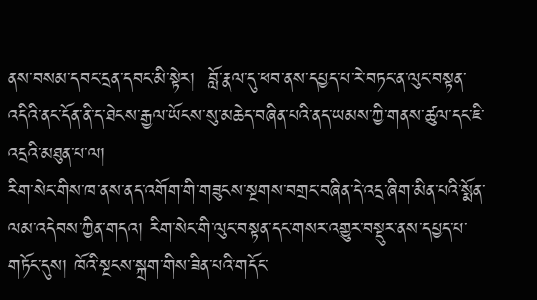ནས་བསམ་དབང་དྲན་དབང་མི་སྟེར།  བློ་རྣལ་དུ་ཕབ་ནས་དཔྱད་པ་རེ་བཏང་ན་ལུང་བསྟན་འདིའི་ནང་དོན་ནི་ད་ཐེངས་རྒྱལ་ཡོངས་སུ་མཆེད་བཞིན་པའི་ནད་ཡམས་ཀྱི་གནས་ཚུལ་དང་ཇི་འདྲའི་མཐུན་པ་ལ།
རིག་སེང་གིས་ཁ་ནས་ནད་འགོག་གི་གཟུངས་སྔགས་བགྲང་བཞིན་དེ་འདྲ་ཞིག་མིན་པའི་སྨོན་ལམ་འདེབས་ཀྱིན་གདའ། རིག་སེང་གི་ལུང་བསྟན་དང་གསར་འགྱུར་བསྡུར་ནས་དཔྱད་པ་གཏོང་དུས། ཁོའི་སྔངས་སྐྲག་གིས་ཟིན་པའི་གདོང་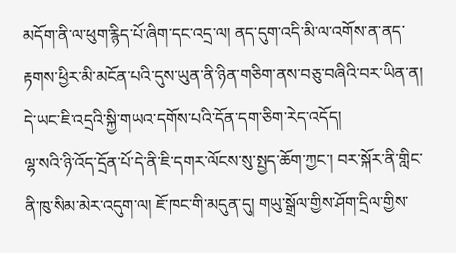མདོག་ནི་ལ་ཕུག་རྙིད་པོ་ཞིག་དང་འདྲ་ལ། ནད་དུག་འདི་མི་ལ་འགོས་ན་ནད་རྟགས་ཕྱིར་མི་མངོན་པའི་དུས་ཡུན་ནི་ཉིན་གཅིག་ནས་བཅུ་བཞིའི་བར་ཡིན་ན། དེ་ཡང་ཇི་འདྲའི་སྐྱི་གཡའ་དགོས་པའི་དོན་དག་ཅིག་རེད་འདོད།
ལྷ་སའི་ཉི་འོད་དྲོན་པོ་དེ་ནི་ཇི་དགར་ལོངས་སུ་སྤྱད་ཆོག་ཀྱང་། བར་སྐོར་ནི་གླིང་ནི་ཁུ་སིམ་མེར་འདུག་ལ། ཇོ་ཁང་གི་མདུན་དུ། གཡུ་སྒྲོལ་གྱིས་ཤོག་དྲིལ་གྱིས་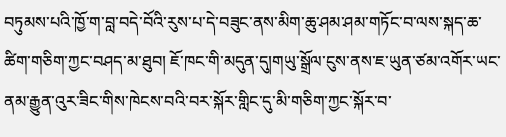བཏུམས་པའི་ཁྱོ་ག་བླ་བདེ་བོའི་རུས་པ་དེ་བཟུང་ནས་མིག་ཆུ་ཤམ་ཤམ་གཏོང་བ་ལས་སྐད་ཆ་ཚིག་གཅིག་ཀྱང་བཤད་མ་ཐུབ། ཇོ་ཁང་གི་མདུན་དུ།གཡུ་སྒྲོལ་ངུས་ནས་ཇ་ཡུན་ཙམ་འགོར་ཡང་ནམ་རྒྱུན་འུར་ཟིང་གིས་ཁེངས་བའི་བར་སྐོར་གླིང་དུ་མི་གཅིག་ཀྱང་སྐོར་བ་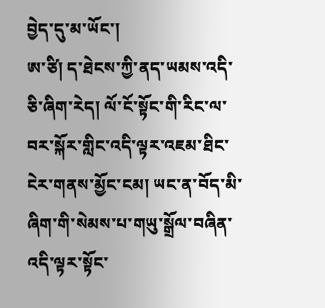བྱེད་དུ་མ་ཡོང་།
ཨ་ཙི། ད་ཐེངས་ཀྱི་ནད་ཡམས་འདི་ཅི་ཞིག་རེད། ལོ་ངོ་སྟོང་གི་རིང་ལ་བར་སྐོར་གླིང་འདི་ལྟར་འཇམ་ཐིང་ངེར་གནས་མྱོང་ངམ། ཡང་ན་བོད་མི་ཞིག་གི་སེམས་པ་གཡུ་སྒྲོལ་བཞིན་འདི་ལྟར་སྟོང་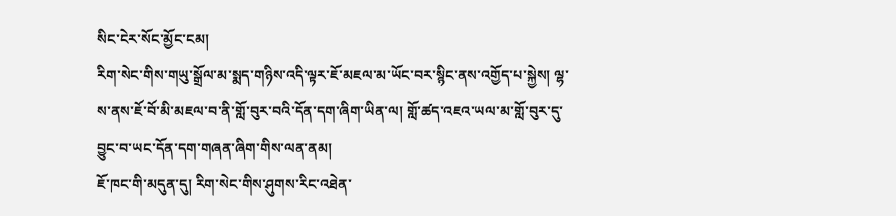སིང་ངེར་སོང་མྱོང་ངམ།
རིག་སེང་གིས་གཡུ་སྒྲོལ་མ་སྨད་གཉིས་འདི་ལྟར་ཇོ་མཇལ་མ་ཡོང་བར་སྙིང་ནས་འགྱོད་པ་སྐྱེས། ལྷ་ས་ནས་ཇོ་བོ་མི་མཇལ་བ་ནི་གློ་བུར་བའི་དོན་དག་ཞིག་ཡིན་ལ། གློ་ཚད་འཇའ་ཡལ་མ་གློ་བུར་དུ་བྱུང་བ་ཡང་དོན་དག་གཞན་ཞིག་གིས་ལན་ནམ།
ཇོ་ཁང་གི་མདུན་དུ། རིག་སེང་གིས་ཤུགས་རིང་འཐེན་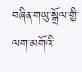བཞིན་གཡུ་སྒྲོལ་གྱི་ལག་མགོའི་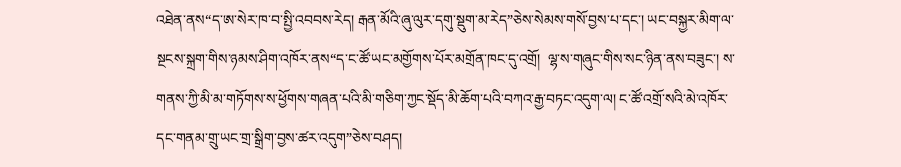འཐེན་ནས“ད་ཨ་སེར་ཁ་བ་སྤྱི་འབབས་རེད། རྒན་མོའི་ཞུ་ལུར་དགུ་སྡུག་མ་རེད”ཅེས་སེམས་གསོ་བྱས་པ་དང་། ཡང་བསྐྱར་མིག་ལ་སྔངས་སྐྲག་གིས་ཉམས་ཤིག་འཁོར་ནས“ད་ང་ཚོ་ཡང་མགྱོགས་པོར་མགྲོན་ཁང་དུ་འགྲོ།  ལྷ་ས་གཞུང་གིས་སང་ཉིན་ནས་བཟུང་། ས་གནས་ཀྱི་མི་མ་གཏོགས་ས་ཕྱོགས་གཞན་པའི་མི་གཅིག་ཀྱང་སྡོད་མི་ཆོག་པའི་བཀའ་རྒྱ་བཏང་འདུག་ལ། ང་ཚོ་འགྲོ་སའི་མེ་འཁོར་དང་གནམ་གྲུ་ཡང་གྲ་སྒྲིག་བྱས་ཚར་འདུག”ཅེས་བཤད།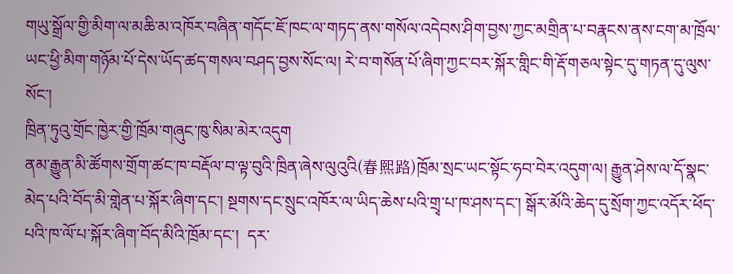གཡུ་སྒྲོལ་གྱི་མིག་ལ་མཆི་མ་འཁོར་བཞིན་གདོང་ཇོ་ཁང་ལ་གཏད་ནས་གསོལ་འདེབས་ཤིག་བྱས་ཀྱང་མགྲིན་པ་བརྣངས་ནས་ངག་མ་ཁྲོལ་ཡང་ཕྱི་མིག་གཉོམ་པོ་དེས་ཡོད་ཚད་གསལ་བཤད་བྱས་སོང་ལ། རེ་བ་གསོན་པོ་ཞིག་ཀྱང་བར་སྐོར་གླིང་གི་རྡོ་གཅལ་སྟེང་དུ་གཏན་དུ་ལུས་སོང་།
ཁྲིན་ཏུའུ་གྲོང་ཁྱེར་གྱི་ཁྲོམ་གཞུང་ཁུ་སིམ་མེར་འདུག
ནམ་རྒྱུན་མི་ཚོགས་གྲོག་ཚང་ཁ་བརྡོལ་བ་ལྟ་བུའི་ཁྲིན་ཞེས་ལུའུའི(春熙路)ཁྲོམ་སྲང་ཡང་སྟོང་ཧབ་བེར་འདུག་ལ། རྒྱུན་ཤེས་ལ་དོ་སྣང་མེད་པའི་བོད་མི་གླེན་པ་སྐོར་ཞིག་དང་། སྔགས་དང་སྲུང་འཁོར་ལ་ཡིད་ཆེས་པའི་གྲྭ་པ་ཁ་ཤས་དང་། སྒོར་མོའི་ཆེད་དུ་སྲོག་ཀྱང་འདོར་ཕོད་པའི་ཁ་ལོ་པ་སྐོར་ཞིག་བོད་མིའི་ཁྲོམ་དང་།  དར་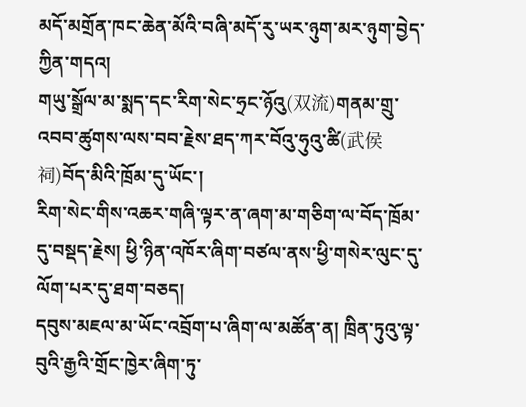མདོ་མགྲོན་ཁང་ཆེན་མོའི་བཞི་མདོ་རུ་ཡར་ཉུག་མར་ཉུག་བྱེད་ཀྱིན་གདའ།
གཡུ་སྒྲོལ་མ་སྨད་དང་རིག་སེང་ཧྲང་ཉོའུ(双流)གནམ་གྲུ་འབབ་ཚུགས་ལས་བབ་རྗེས་ཐད་ཀར་བོའུ་ཧུའུ་ཚི(武侯祠)བོད་མིའི་ཁྲོམ་དུ་ཡོང་།
རིག་སེང་གིས་འཆར་གཞི་ལྟར་ན་ཞག་མ་གཅིག་ལ་བོད་ཁྲོམ་དུ་བསྡད་རྗེས། ཕྱི་ཉིན་འཁོར་ཞིག་བཙལ་ནས་ཕྱི་གསེར་ལུང་དུ་ལོག་པར་དུ་ཐག་བཅད།
དབུས་མཇལ་མ་ཡོང་འབྲོག་པ་ཞིག་ལ་མཚོན་ན། ཁྲིན་ཏུའུ་ལྟ་བུའི་རྒྱའི་གྲོང་ཁྱེར་ཞིག་ཏུ་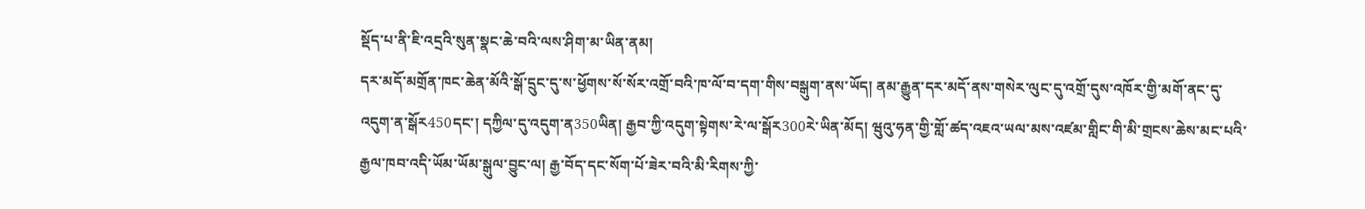སྡོད་པ་ནི་ཇི་འདྲའི་སུན་སྣང་ཆེ་བའི་ལས་ཤིག་མ་ཡིན་ནམ།
དར་མདོ་མགྲོན་ཁང་ཆེན་མོའི་སྒོ་དྲུང་དུ་ས་ཕྱོགས་སོ་སོར་འགྲོ་བའི་ཁ་ལོ་བ་དག་གིས་བསྒུག་ནས་ཡོད། ནམ་རྒྱུན་དར་མདོ་ནས་གསེར་ལུང་དུ་འགྲོ་དུས་འཁོར་གྱི་མགོ་ནང་དུ་འདུག་ན་སྒོར450དང་། དཀྱིལ་དུ་འདུག་ན350ཡིན། རྒྱབ་ཀྱི་འདུག་སྟེགས་རེ་ལ་སྒོར300རེ་ཡིན་མོད། ཝུའུ་ཧན་གྱི་གློ་ཚད་འཇའ་ཡལ་མས་འཛམ་གླིང་གི་མི་གྲངས་ཆེས་མང་པའི་རྒྱལ་ཁབ་འདི་ཡོམ་ཡོམ་སྒུལ་བྱུང་ལ། རྒྱ་བོད་དང་སོག་པོ་ཟེར་བའི་མི་རིགས་ཀྱི་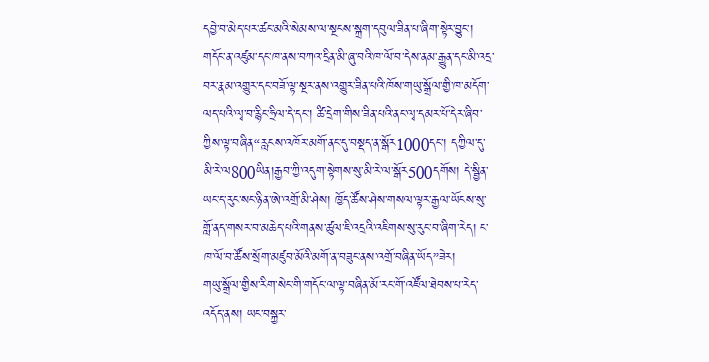དབྱེ་བ་མེད་པར་ཚང་མའི་སེམས་ལ་སྔངས་སྐྲག་དབུལ་ཟིན་པ་ཞིག་སྟེར་བྱུང་།
གདོང་ན་འཛུམ་དང་ཁ་ནས་བཀའ་དྲིན་མི་ཞུ་བའི་ཁ་ལོ་བ་དེས་ནམ་རྒྱུན་དང་མི་འདྲ་བར་རྣམ་འགྱུར་དང་བཟོ་ལྟ་སྔར་ནས་འགྱུར་ཟིན་པའི་ཁོས་གཡུ་སྒྲོལ་གྱི་ཁ་མདོག་ལད་པའི་ལྭ་བ་རྙིང་ཧྲིལ་དེ་དང་། ཚི་དྲེག་གིས་ཟིན་པའི་ནང་ལྭ་དམར་པོ་དེར་ཞིབ་ཀྱིས་ལྟ་བཞིན“རླངས་འཁོར་མགོ་ནང་དུ་བསྡད་ན་སྒོར1000དང་། དཀྱིལ་དུ་མི་རེ་ལ800ཡིན།རྒྱབ་ཀྱི་འདུག་སྟེགས་སུ་མི་རེ་ལ་སྒོར500དགོས། དེ་སྦྱིན་ཡང་ད་རུང་སང་ཉིན་ཨེ་འགྲོ་མི་ཤེས། ཁྱོད་ཚོས་ཤེས་གསལ་ལྟར་རྒྱལ་ཡོངས་སུ་གློ་ནད་གསར་བ་མཆེད་པའི་གནས་ཚུལ་ཇི་འདྲའི་འཇིགས་སུ་རུང་བ་ཞིག་རེད། ང་ཁ་ལོ་བ་ཚོས་སྲོག་མཛུབ་མོའི་མགོ་ན་བཟུང་ནས་འགྲོ་བཞིན་ཡོད”ཟེར།
གཡུ་སྒྲོལ་གྱིས་རིག་སེང་གི་གདོང་ལ་ལྟ་བཞིན་མོ་རང་གོ་འཛོལ་ཐེབས་པ་རེད་འདོད་ནས། ཡང་བསྐྱར་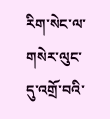རིག་སེང་ལ་གསེར་ལུང་དུ་འགྲོ་བའི་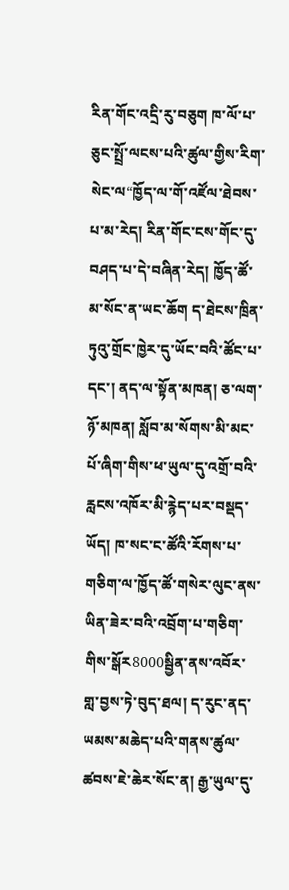རིན་གོང་འདྲི་རུ་བཅུག ཁ་ལོ་པ་ཅུང་སྤྲོ་ལངས་པའི་ཚུལ་གྱིས་རིག་སེང་ལ“ཁྱོད་ལ་གོ་འཛོལ་ཐེབས་པ་མ་རེད། རིན་གོང་ངས་གོང་དུ་བཤད་པ་དེ་བཞིན་རེད། ཁྱོད་ཚོ་མ་སོང་ན་ཡང་ཆོག ད་ཐེངས་ཁྲིན་ཏུའུ་གྲོང་ཁྱེར་དུ་ཡོང་བའི་ཚོང་པ་དང་། ནད་ལ་སྟོན་མཁན། ཅ་ལག་ཉོ་མཁན། སློབ་མ་སོགས་མི་མང་པོ་ཞིག་གིས་ཕ་ཡུལ་དུ་འགྲོ་བའི་རླངས་འཁོར་མི་རྙེད་པར་བསྡད་ཡོད། ཁ་སང་ང་ཚོའི་རོགས་པ་གཅིག་ལ་ཁྱོད་ཚོ་གསེར་ལུང་ནས་ཡིན་ཟེར་བའི་འབྲོག་པ་གཅིག་གིས་སྒོར8000སྦྱིན་ནས་འབོར་གླ་བྱས་ཏེ་བུད་ཐལ། ད་རུང་ནད་ཡམས་མཆེད་པའི་གནས་ཚུལ་ཚབས་ཇེ་ཆེར་སོང་ན། རྒྱ་ཡུལ་དུ་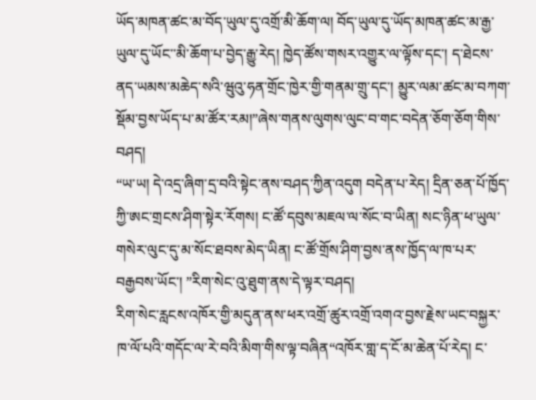ཡོད་མཁན་ཚང་མ་བོད་ཡུལ་དུ་འགྲོ་མི་ཆོག་ལ། བོད་ཡུལ་དུ་ཡོད་མཁན་ཚང་མ་རྒྱ་ཡུལ་དུ་ཡོང་་མི་ཆོག་པ་བྱེད་རྒྱུ་རེད། ཁྱེད་ཚོས་གསར་འགྱུར་ལ་ལྟོས་དང་། ད་ཐེངས་ནད་ཡམས་མཆེད་སའི་ཝུའུ་ཧན་གྲོང་ཁྱེར་གྱི་གནམ་གྲུ་དང་། མྱུར་ལམ་ཚང་མ་བཀག་སྡོམ་བྱས་ཡོད་པ་མ་ཚོར་རམ།”ཞེས་གནས་ལུགས་ལུང་བ་གང་བདེན་ཅོག་ཅོག་གིས་བཤད།
“ཡ་ཡ། དེ་འདྲ་ཞིག་དྲ་བའི་སྟེང་ནས་བཤད་ཀྱིན་འདུག བདེན་པ་རེད། དྲིན་ཅན་པོ་ཁྱོད་ཀྱི་ཨང་གྲངས་ཤིག་སྟེར་རོགས། ང་ཚོ་དབུས་མཇལ་ལ་སོང་བ་ཡིན། སང་ཉིན་ཕ་ཡུལ་གསེར་ལུང་དུ་མ་སོང་ཐབས་མེད་ཡིན། ང་ཚོ་གྲོས་ཤིག་བྱས་ནས་ཁྱོད་ལ་ཁ་པར་བརྒྱབས་ཡོང་། ”རིག་སེང་འུ་ཐུག་ནས་དེ་ལྟར་བཤད།
རིག་སེང་རླངས་འཁོར་གྱི་མདུན་ནས་ཕར་འགྲོ་ཚུར་འགྲོ་འགའ་བྱས་རྗེས་ཡང་བསྐྱར་ཁ་ལོ་པའི་གདོང་ལ་རེ་བའི་མིག་གིས་ལྟ་བཞིན“འཁོར་གླ་ད་ངོ་མ་ཆེན་པོ་རེད། ང་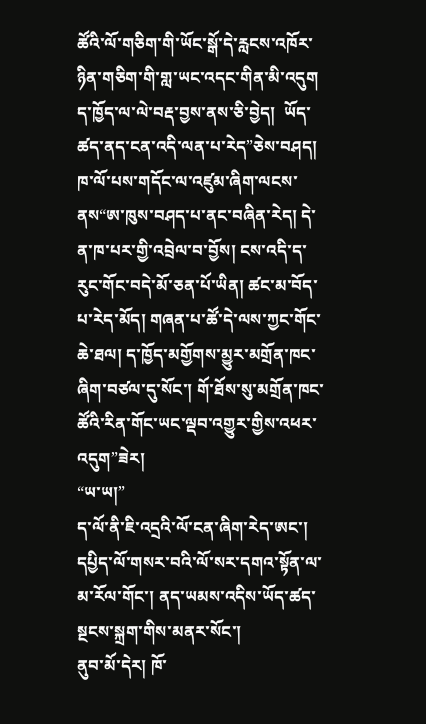ཚོའི་ལོ་གཅིག་གི་ཡོང་སྒོ་དེ་རླངས་འཁོར་ཉིན་གཅིག་གི་གླ་ཡང་འདང་གིན་མི་འདུག  ད་ཁྱོད་ལ་ལེ་བརྡ་བྱས་ནས་ཅི་བྱེད།  ཡོད་ཚད་ནད་ངན་འདི་ལན་པ་རེད”ཅེས་བཤད།
ཁ་ལོ་པས་གདོང་ལ་འཛུམ་ཞིག་ལངས་ནས“ཨ་ཁུས་བཤད་པ་ནང་བཞིན་རེད། དེ་ན་ཁ་པར་གྱི་འབྲེལ་བ་བྱོས། ངས་འདི་ད་རུང་གོང་བདེ་མོ་ཅན་པོ་ཡིན། ཚང་མ་བོད་པ་རེད་མོད། གཞན་པ་ཚོ་དེ་ལས་ཀྱང་གོང་ཆེ་ཐལ། ད་ཁྱོད་མགྱོགས་མྱུར་མགྲོན་ཁང་ཞིག་བཙལ་དུ་སོང་། གོ་ཐོས་སུ་མགྲོན་ཁང་ཚོའི་རིན་གོང་ཡང་ལྡབ་འགྱུར་གྱིས་འཕར་འདུག”ཟེར།
“ཡ་ཡ།”
ད་ལོ་ནི་ཇི་འདྲའི་ལོ་ངན་ཞིག་རེད་ཨང་། དཔྱིད་ལོ་གསར་བའི་ལོ་སར་དགའ་སྟོན་ལ་མ་རོལ་གོང་། ནད་ཡམས་འདིས་ཡོད་ཚད་སྔངས་སྐྲག་གིས་མནར་སོང་།
ནུབ་མོ་དེར། ཁོ་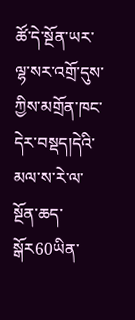ཚོ་དེ་སྔོན་ཡར་ལྷ་སར་འགྲོ་དུས་ཀྱིས་མགྲོན་ཁང་དེར་བསྡད།དེའི་མལ་ས་རེ་ལ་སྔོན་ཆད་སྒོར60ཡིན་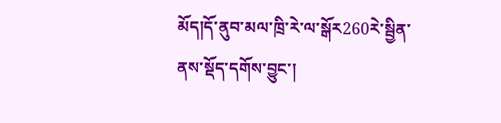མོད།དོ་ནུབ་མལ་ཁྲི་རེ་ལ་སྒོར260རེ་སྦྱིན་ནས་སྡོད་དགོས་བྱུང་།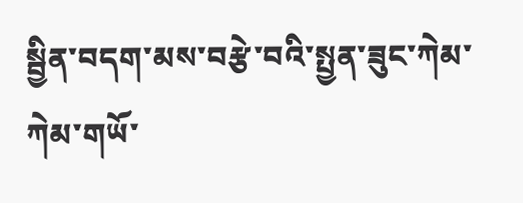སྦྱིན་བདག་མས་བརྩེ་བའི་སྤྱན་ཟུང་ཀེམ་ཀེམ་གཡོ་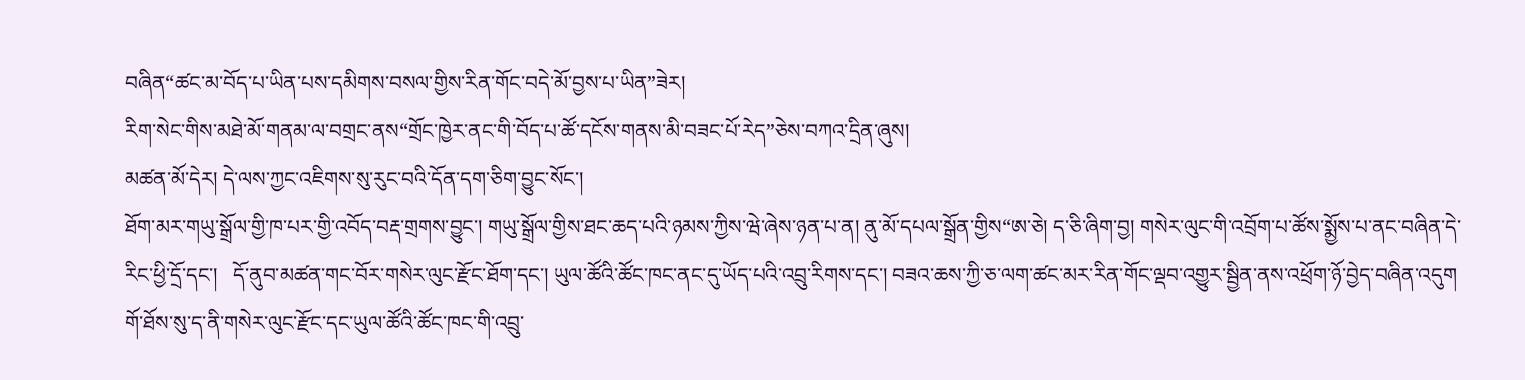བཞིན“ཚང་མ་བོད་པ་ཡིན་པས་དམིགས་བསལ་གྱིས་རིན་གོང་བདེ་མོ་བྱས་པ་ཡིན”ཟེར།
རིག་སེང་གིས་མཐེ་མོ་གནམ་ལ་བགྲང་ནས“གྲོང་ཁྱེར་ནང་གི་བོད་པ་ཚོ་དངོས་གནས་མི་བཟང་པོ་རེད”ཅེས་བཀའ་དྲིན་ཞུས།
མཚན་མོ་དེར། དེ་ལས་ཀྱང་འཇིགས་སུ་རུང་བའི་དོན་དག་ཅིག་བྱུང་སོང་།
ཐོག་མར་གཡུ་སྒྲོལ་གྱི་ཁ་པར་གྱི་འབོད་བརྡ་གྲགས་བྱུང་། གཡུ་སྒྲོལ་གྱིས་ཐང་ཆད་པའི་ཉམས་ཀྱིས་ཝེ་ཞེས་ཉན་པ་ན། ནུ་མོ་དཔལ་སྒྲོན་གྱིས“ཨ་ཅེ། ད་ཅི་ཞིག་བྱ། གསེར་ལུང་གི་འབྲོག་པ་ཚོས་སྨྱོས་པ་ནང་བཞིན་དེ་རིང་ཕྱི་དྲོ་དང་།   དོ་ནུབ་མཚན་གང་བོར་གསེར་ལུང་རྫོང་ཐོག་དང་། ཡུལ་ཚོའི་ཚོང་ཁང་ནང་དུ་ཡོད་པའི་འབྲུ་རིགས་དང་། བཟའ་ཆས་ཀྱི་ཅ་ལག་ཚང་མར་རིན་གོང་ལྡབ་འགྱུར་སྦྱིན་ནས་འཕྲོག་ཉོ་བྱེད་བཞིན་འདུག  གོ་ཐོས་སུ་ད་ནི་གསེར་ལུང་རྫོང་དང་ཡུལ་ཚོའི་ཚོང་ཁང་གི་འབྲུ་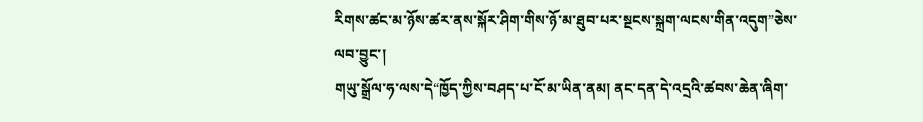རིགས་ཚང་མ་ཉོས་ཚར་ནས་སྐོར་ཤིག་གིས་ཉོ་མ་ཐུབ་པར་སྔངས་སྐྲག་ལངས་གིན་འདུག”ཅེས་ལབ་བྱུང་།
གཡུ་སྒྲོལ་ཧ་ལས་དེ“ཁྱོད་ཀྱིས་བཤད་པ་ངོ་མ་ཡིན་ནམ། ནང་དན་དེ་འདྲའི་ཚབས་ཆེན་ཞིག་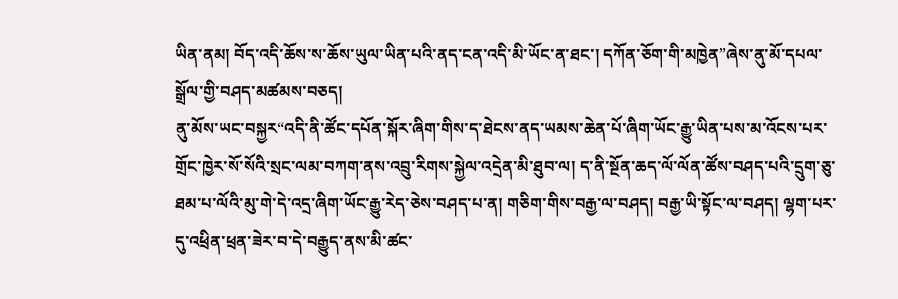ཡིན་ནམ། བོད་འདི་ཆོས་ས་ཆོས་ཡུལ་ཡིན་པའི་ནད་ངན་འདི་མི་ཡོང་ན་ཐང་། དཀོན་ཅོག་གི་མཁྱེན”ཞེས་ནུ་མོ་དཔལ་སྒྲོལ་གྱི་བཤད་མཚམས་བཅད།
ནུ་མོས་ཡང་བསྐྱར“འདི་ནི་ཚོང་དཔོན་སྐོར་ཞིག་གིས་ད་ཐེངས་ནད་ཡམས་ཆེན་པོ་ཞིག་ཡོང་རྒྱུ་ཡིན་པས་མ་འོངས་པར་གྲོང་ཁྱེར་སོ་སོའི་སྲང་ལམ་བཀག་ནས་འབྲུ་རིགས་སྐྱེལ་འདྲེན་མི་ཐུབ་ལ། ད་ནི་སྔོན་ཆད་ལོ་ལོན་ཚོས་བཤད་པའི་དྲུག་ཅུ་ཐམ་པ་ལོའི་མུ་གེ་དེ་འདྲ་ཞིག་ཡོང་རྒྱུ་རེད་ཅེས་བཤད་པ་ན། གཅིག་གིས་བརྒྱ་ལ་བཤད། བརྒྱ་ཡི་སྟོང་ལ་བཤད། ལྷག་པར་དུ་འཕྲིན་ཕྲན་ཟེར་བ་དེ་བརྒྱུད་ནས་མི་ཚང་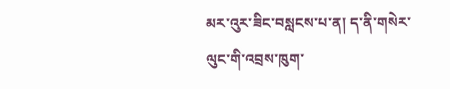མར་འུར་ཟིང་བསླངས་པ་ན། ད་ནི་གསེར་ལུང་གི་འབྲས་ཁུག་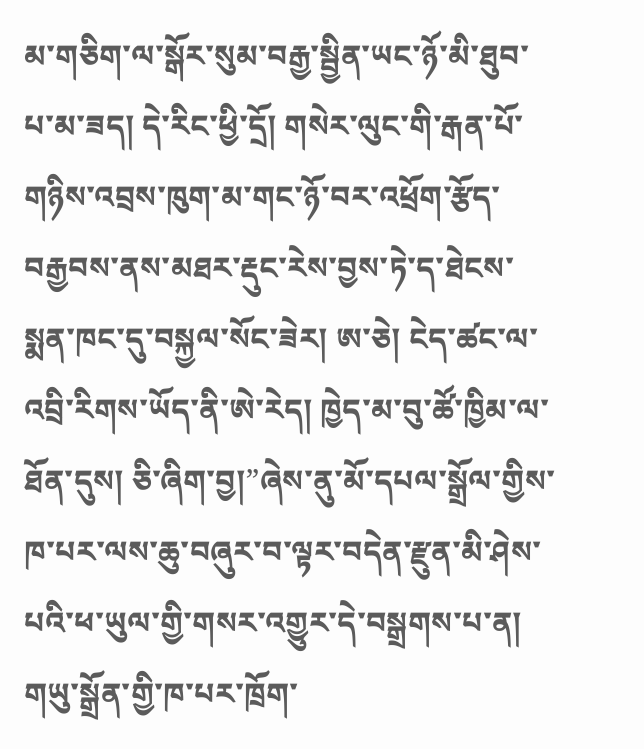མ་གཅིག་ལ་སྒོར་སུམ་བརྒྱ་སྦྱིན་ཡང་ཉོ་མི་ཐུབ་པ་མ་ཟད། དེ་རིང་ཕྱི་དྲོ། གསེར་ལུང་གི་རྒན་པོ་གཉིས་འབྲས་ཁུག་མ་གང་ཉོ་བར་འཕྲོག་རྩོད་བརྒྱབས་ནས་མཐར་རྡུང་རེས་བྱས་ཏེ་ད་ཐེངས་སྨན་ཁང་དུ་བསྐྱལ་སོང་ཟེར། ཨ་ཅེ། ངེད་ཚང་ལ་འབྲི་རིགས་ཡོད་ནི་ཨེ་རེད། ཁྱེད་མ་བུ་ཚོ་ཁྱིམ་ལ་ཐོན་དུས། ཅི་ཞིག་བྱ།”ཞེས་ནུ་མོ་དཔལ་སྒྲོལ་གྱིས་ཁ་པར་ལས་ཆུ་བཞུར་བ་ལྟར་བདེན་རྫུན་མི་ཤེས་པའི་ཕ་ཡུལ་གྱི་གསར་འགྱུར་དེ་བསྒྲགས་པ་ན། གཡུ་སྒྲོན་གྱི་ཁ་པར་ཁྲོག་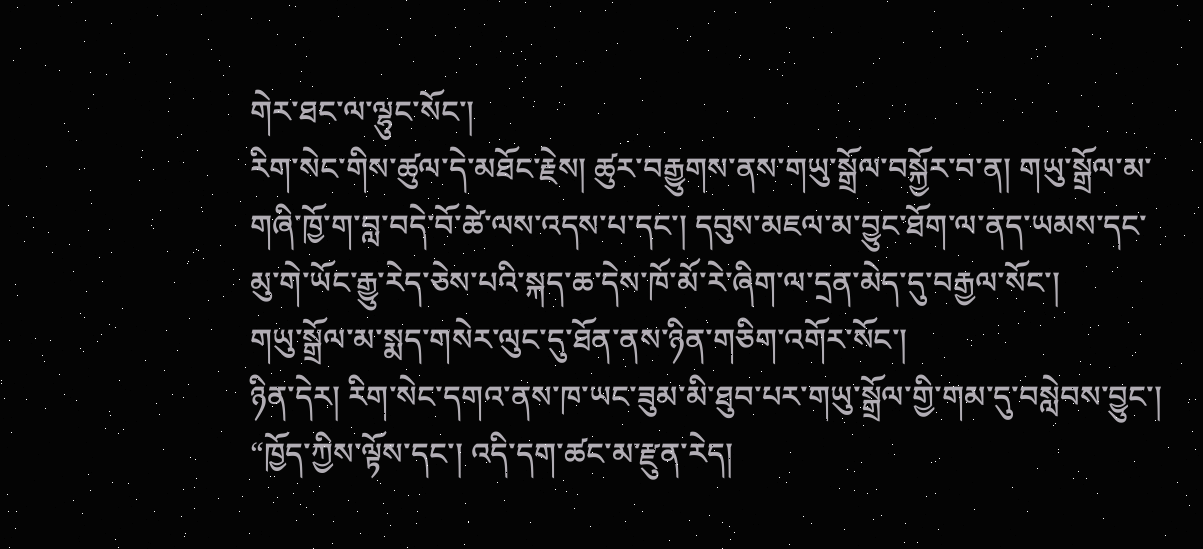གེར་ཐང་ལ་ལྷུང་སོང་།
རིག་སེང་གིས་ཚུལ་དེ་མཐོང་རྗེས། ཚུར་བརྒྱུགས་ནས་གཡུ་སྒྲོལ་བསྐྱོར་བ་ན། གཡུ་སྒྲོལ་མ་གཞི་ཁྱོ་ག་བླ་བདེ་བོ་ཚེ་ལས་འདས་པ་དང་། དབུས་མཇལ་མ་བྱུང་ཐོག་ལ་ནད་ཡམས་དང་མུ་གེ་ཡོང་རྒྱུ་རེད་ཅེས་པའི་སྐད་ཆ་དེས་ཁོ་མོ་རེ་ཞིག་ལ་དྲན་མེད་དུ་བརྒྱལ་སོང་།
གཡུ་སྒྲོལ་མ་སྨད་གསེར་ལུང་དུ་ཐོན་ནས་ཉིན་གཅིག་འགོར་སོང་།
ཉིན་དེར། རིག་སེང་དགའ་ནས་ཁ་ཡང་ཟུམ་མི་ཐུབ་པར་གཡུ་སྒྲོལ་གྱི་གམ་དུ་བསླེབས་བྱུང་།
“ཁྱོད་ཀྱིས་ལྟོས་དང་། འདི་དག་ཚང་མ་རྫུན་རེད།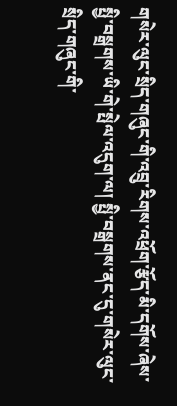གསེར་ལུང་སྲིད་གཞུང་གི་འབྲུ་རིགས་འཕྲོག་རྩོད་མི་དགོས་ཞེས་སྤྱི་བསྒྲགས་ཡི་གེ་སྤེལ་འདུག་ལ། སྤྱི་བསྒྲགས་ནང་དུ་གསེར་ལུང་སྲིད་གཞུང་གི་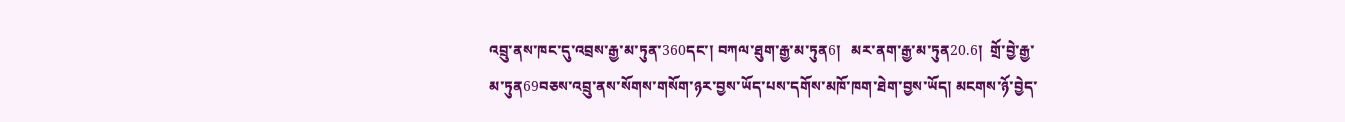འབྲུ་ནས་ཁང་དུ་འབྲས་རྒྱ་མ་ཏུན་360དང་། བཀལ་ཐུག་རྒྱ་མ་ཏུན6།   མར་ནག་རྒྱ་མ་ཏུན20.6།  གྲོ་བྱེ་རྒྱ་མ་ཏུན69བཅས་འབྲུ་ནས་སོགས་གསོག་ཉར་བྱས་ཡོད་པས་དགོས་མཁོ་ཁག་ཐེག་བྱས་ཡོད། མངགས་ཉོ་བྱེད་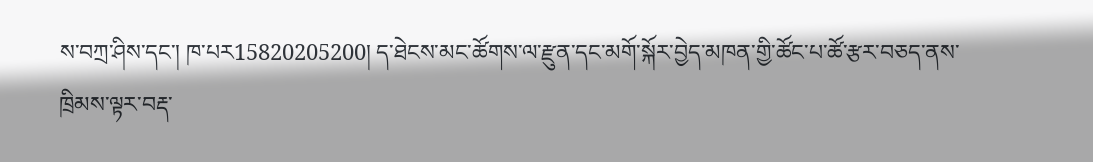ས་བཀྲ་ཤིས་དང་། ཁ་པར15820205200། ད་ཐེངས་མང་ཚོགས་ལ་རྫུན་དང་མགོ་སྐོར་བྱེད་མཁན་གྱི་ཚོང་པ་ཚོ་རྩར་བཅད་ནས་ཁྲིམས་ལྟར་བརྡ་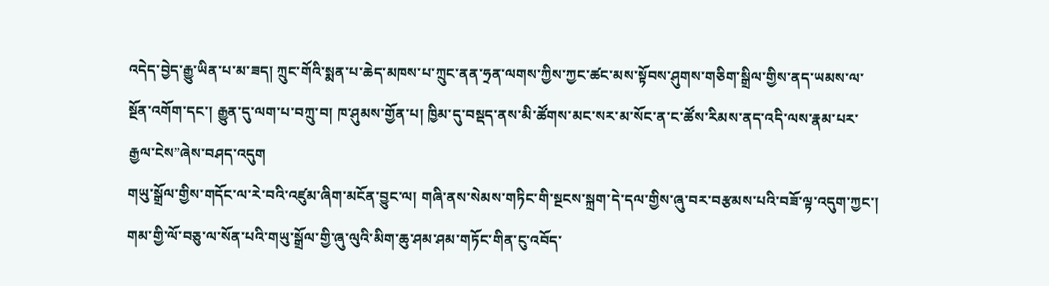འདེད་བྱེད་རྒྱུ་ཡིན་པ་མ་ཟད། ཀྲུང་གོའི་སྨན་པ་ཆེད་མཁས་པ་ཀྲུང་ནན་ཧྲན་ལགས་ཀྱིས་ཀྱང་ཚང་མས་སྟོབས་ཤུགས་གཅིག་སྒྲིལ་གྱིས་ནད་ཡམས་ལ་སྔོན་འགོག་དང་། རྒྱུན་དུ་ལག་པ་བཀྲུ་བ། ཁ་ཤུམས་གྱོན་པ། ཁྱིམ་དུ་བསྡད་ནས་མི་ཚོགས་མང་སར་མ་སོང་ན་ང་ཚོས་རིམས་ནད་འདི་ལས་རྣམ་པར་རྒྱལ་ངེས”ཞེས་བཤད་འདུག
གཡུ་སྒྲོལ་གྱིས་གདོང་ལ་རེ་བའི་འཛུམ་ཞིག་མངོན་བྱུང་ལ། གཞི་ནས་སེམས་གཏིང་གི་སྔངས་སྐྲག་དེ་དལ་གྱིས་ཞུ་བར་བརྩམས་པའི་བཟོ་ལྟ་འདུག་ཀྱང་། གམ་གྱི་ལོ་བཅུ་ལ་སོན་པའི་གཡུ་སྒྲོལ་གྱི་ཞུ་ལུའི་མིག་ཆུ་ཤམ་ཤམ་གཏོང་གིན་ངུ་འབོད་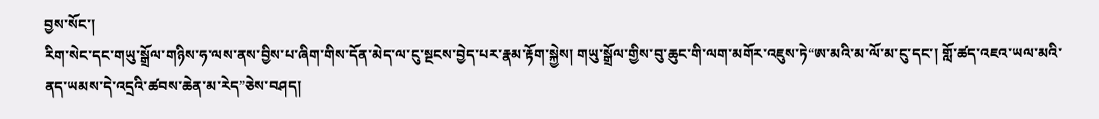བྱས་སོང་།
རིག་སེང་དང་གཡུ་སྒྲོལ་གཉིས་ཧ་ལས་ནས་བྱིས་པ་ཞིག་གིས་དོན་མེད་ལ་ངུ་སྔངས་བྱེད་པར་རྣམ་རྟོག་སྐྱེས། གཡུ་སྒྲོལ་གྱིས་བུ་ཆུང་གི་ལག་མགོར་འཇུས་ཏེ“ཨ་མའི་མ་ལོ་མ་ངུ་དང་། གློ་ཚད་འཇའ་ཡལ་མའི་ནད་ཡམས་དེ་འདྲའི་ཚབས་ཆེན་མ་རེད”ཅེས་བཤད།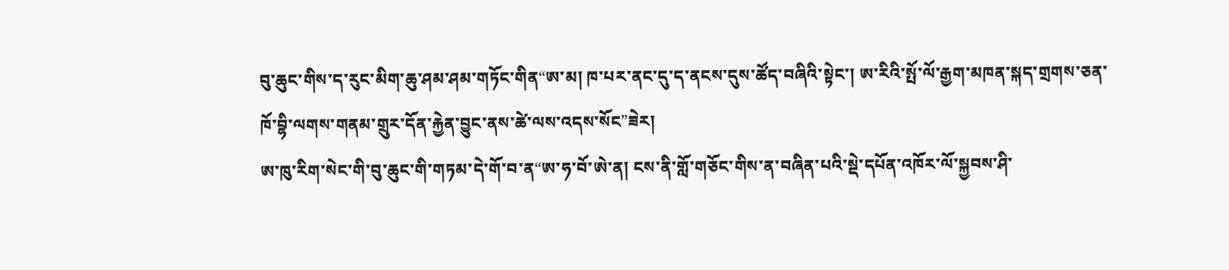བུ་ཆུང་གིས་ད་རུང་མིག་ཆུ་ཤམ་ཤམ་གཏོང་གིན“ཨ་མ། ཁ་པར་ནང་དུ་ད་ནངས་དུས་ཚོད་བཞིའི་སྟེང་། ཨ་རིའི་སྤོ་ལོ་རྒྱག་མཁན་སྐད་གྲགས་ཅན་ཁོ་བྷི་ལགས་གནམ་གྲུར་དོན་རྐྱེན་བྱུང་ནས་ཚེ་ལས་འདས་སོང”ཟེར།
ཨ་ཁུ་རིག་སེང་གི་བུ་ཆུང་གི་གཏམ་དེ་གོ་བ་ན“ཨ་ཧ་བོ་ཨེ་ན། ངས་ནི་གློ་གཅོང་གིས་ན་བཞིན་པའི་སྡེ་དཔོན་འཁོར་ལོ་སྐྱབས་ཤི་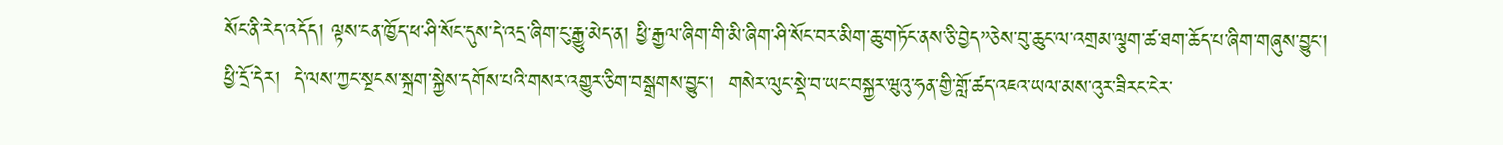སོང་ནི་རེད་འདོད། ལྟས་ངན་ཁྱོད་ཕ་ཤི་སོང་དུས་དེ་འདྲ་ཞིག་ངུ་རྒྱུ་མེད་ན། ཕྱི་རྒྱལ་ཞིག་གི་མི་ཞིག་ཤི་སོང་བར་མིག་ཆུ་གཏོང་ནས་ཅི་བྱེད”ཅེས་བུ་ཆུང་ལ་འགྲམ་ལྕག་ཚ་ཐག་ཆོད་པ་ཞིག་གཞུས་བྱུང་།
ཕྱི་དྲོ་དེར།  དེ་ལས་ཀྱང་སྔངས་སྐྲག་སྐྱེས་དགོས་པའི་གསར་འགྱུར་ཅིག་བསྒྲགས་བྱུང་།  གསེར་ལུང་སྡེ་བ་ཡང་བསྐྱར་ཝུའུ་ཧན་གྱི་གློ་ཚད་འཇའ་ཡལ་མས་འུར་ཟིརང་ངེར་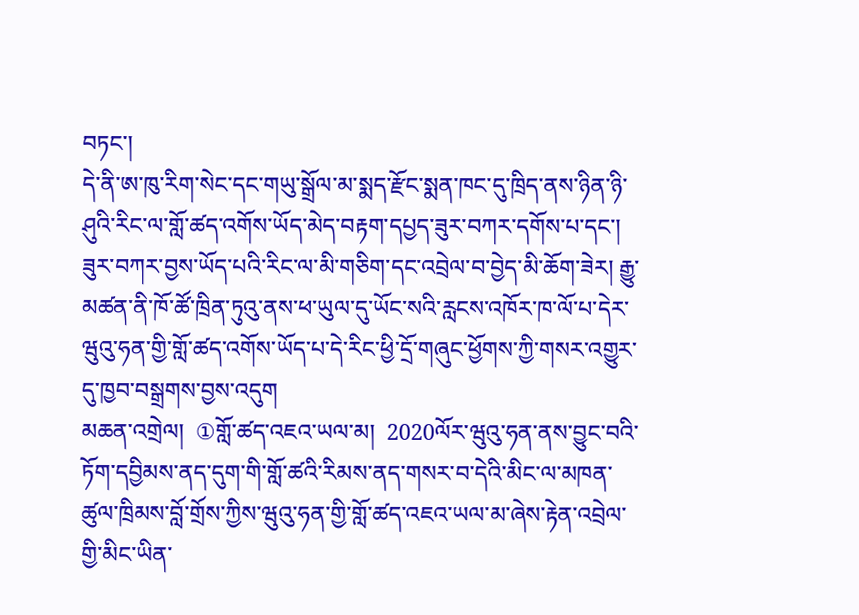བཏང་།
དེ་ནི་ཨ་ཁུ་རིག་སེང་དང་གཡུ་སྒྲོལ་མ་སྨད་རྫོང་སྨན་ཁང་དུ་ཁྲིད་ནས་ཉིན་ཉི་ཤུའི་རིང་ལ་གློ་ཚད་འགོས་ཡོད་མེད་བརྟག་དཔྱད་ཟུར་བཀར་དགོས་པ་དང་། ཟུར་བཀར་བྱས་ཡོད་པའི་རིང་ལ་མི་གཅིག་དང་འབྲེལ་བ་བྱེད་མི་ཆོག་ཟེར། རྒྱུ་མཚན་ནི་ཁོ་ཚོ་ཁྲིན་ཏུའུ་ནས་ཕ་ཡུལ་དུ་ཡོང་སའི་རླངས་འཁོར་ཁ་ལོ་པ་དེར་ཝུའུ་ཧན་གྱི་གློ་ཚད་འགོས་ཡོད་པ་དེ་རིང་ཕྱི་དྲོ་གཞུང་ཕྱོགས་ཀྱི་གསར་འགྱུར་དུ་ཁྱབ་བསྒྲགས་བྱས་འདུག
མཆན་འགྲེལ།  ①གློ་ཚད་འཇའ་ཡལ་མ།  2020ལོར་ཝུའུ་ཧན་ནས་བྱུང་བའི་ཏོག་དབྱིམས་ནད་དུག་གི་གློ་ཚའི་རིམས་ནད་གསར་བ་དེའི་མིང་ལ་མཁན་ཚུལ་ཁྲིམས་བློ་གྲོས་ཀྱིས་ཝུའུ་ཧན་གྱི་གློ་ཚད་འཇའ་ཡལ་མ་ཞེས་རྟེན་འབྲེལ་གྱི་མིང་ཡིན་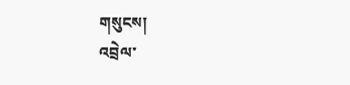གསུངས།
འབྲེལ་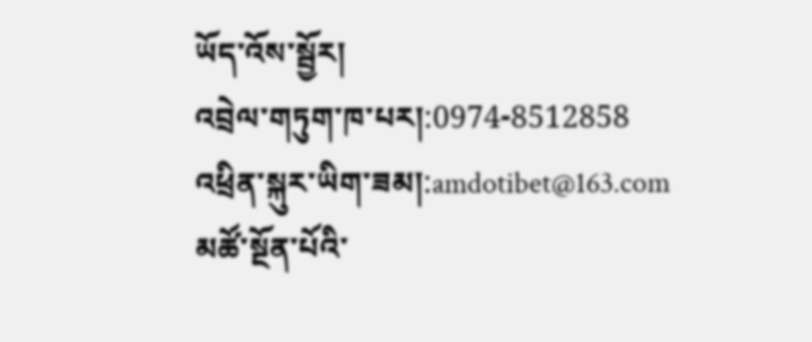ཡོད་འོས་སྦྱོར།
འབྲེལ་གཏུག་ཁ་པར།:0974-8512858
འཕྲིན་སྐུར་ཡིག་ཟམ།:amdotibet@163.com
མཚོ་སྔོན་པོའི་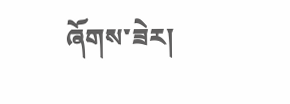ཞོགས་ཟེར།